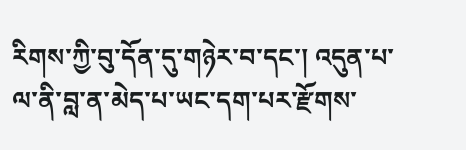རིགས་ཀྱི་བུ་དོན་དུ་གཉེར་བ་དང་། འདུན་པ་ལ་ནི་བླ་ན་མེད་པ་ཡང་དག་པར་རྫོགས་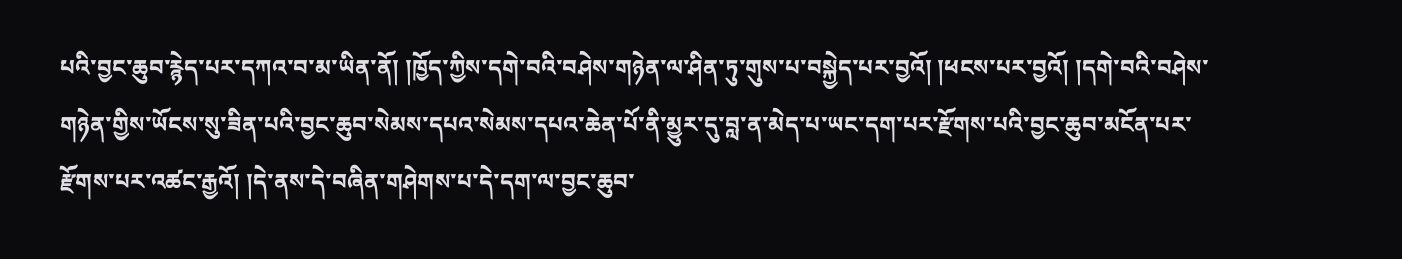པའི་བྱང་ཆུབ་རྙེད་པར་དཀའ་བ་མ་ཡིན་ནོ། །ཁྱོད་ཀྱིས་དགེ་བའི་བཤེས་གཉེན་ལ་ཤིན་ཏུ་གུས་པ་བསྐྱེད་པར་བྱའོ། །ཕངས་པར་བྱའོ། །དགེ་བའི་བཤེས་གཉེན་གྱིས་ཡོངས་སུ་ཟིན་པའི་བྱང་ཆུབ་སེམས་དཔའ་སེམས་དཔའ་ཆེན་པོ་ནི་མྱུར་དུ་བླ་ན་མེད་པ་ཡང་དག་པར་རྫོགས་པའི་བྱང་ཆུབ་མངོན་པར་རྫོགས་པར་འཚང་རྒྱའོ། །དེ་ནས་དེ་བཞིན་གཤེགས་པ་དེ་དག་ལ་བྱང་ཆུབ་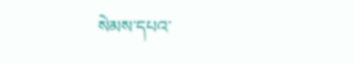སེམས་དཔའ་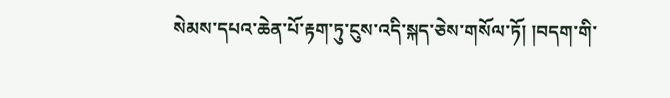སེམས་དཔའ་ཆེན་པོ་རྟག་ཏུ་ངུས་འདི་སྐད་ཅེས་གསོལ་ཏོ། །བདག་གི་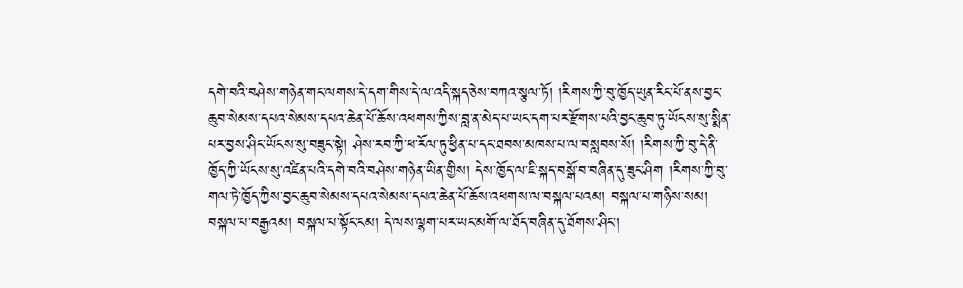དགེ་བའི་བཤེས་གཉེན་གང་ལགས་དེ་དག་གིས་དེ་ལ་འདི་སྐད་ཅེས་བཀའ་སྩལ་ཏོ། །རིགས་ཀྱི་བུ་ཁྱོད་ཡུན་རིང་པོ་ནས་བྱང་ཆུབ་སེམས་དཔའ་སེམས་དཔའ་ཆེན་པོ་ཆོས་འཕགས་ཀྱིས་བླ་ན་མེད་པ་ཡང་དག་པར་རྫོགས་པའི་བྱང་ཆུབ་ཏུ་ཡོངས་སུ་སྨིན་པར་བྱས་ཤིང་ཡོངས་སུ་བཟུང་སྟེ། ཤེས་རབ་ཀྱི་ཕ་རོལ་ཏུ་ཕྱིན་པ་དང་ཐབས་མཁས་པ་ལ་བསླབས་སོ། །རིགས་ཀྱི་བུ་དེ་ནི་ཁྱོད་ཀྱི་ཡོངས་སུ་འཛིན་པའི་དགེ་བའི་བཤེས་གཉེན་ཡིན་གྱིས། དེས་ཁྱོད་ལ་ཇི་སྐད་བསྒོ་བ་བཞིན་དུ་ཟུང་ཤིག །རིགས་ཀྱི་བུ་གལ་ཏེ་ཁྱོད་ཀྱིས་བྱང་ཆུབ་སེམས་དཔའ་སེམས་དཔའ་ཆེན་པོ་ཆོས་འཕགས་ལ་བསྐལ་པའམ། བསྐལ་པ་གཉིས་སམ། བསྐལ་པ་བརྒྱའམ། བསྐལ་པ་སྟོང་ངམ། དེ་ལས་ལྷག་པར་ཡང་མགོ་ལ་ཐོད་བཞིན་དུ་ཐོགས་ཤིང་།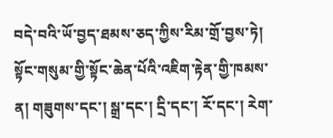བདེ་བའི་ཡོ་བྱད་ཐམས་ཅད་ཀྱིས་རིམ་གྲོ་བྱས་ཏེ། སྟོང་གསུམ་གྱི་སྟོང་ཆེན་པོའི་འཇིག་རྟེན་གྱི་ཁམས་ན། གཟུགས་དང་། སྒྲ་དང་། དྲི་དང་། རོ་དང་། རེག་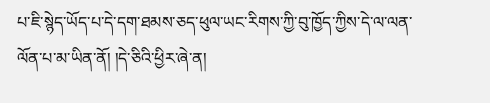པ་ཇི་སྙེད་ཡོད་པ་དེ་དག་ཐམས་ཅད་ཕུལ་ཡང་རིགས་ཀྱི་བུ་ཁྱོད་ཀྱིས་དེ་ལ་ལན་ལོན་པ་མ་ཡིན་ནོ། །དེ་ཅིའི་ཕྱིར་ཞེ་ན།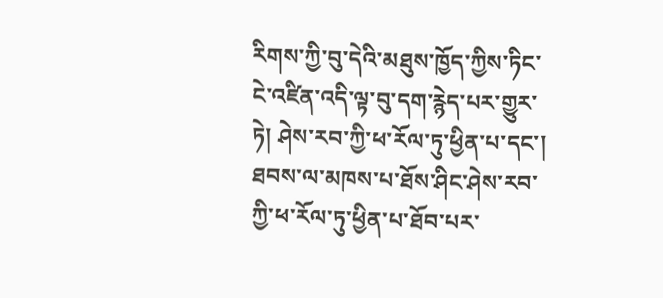རིགས་ཀྱི་བུ་དེའི་མཐུས་ཁྱོད་ཀྱིས་ཏིང་ངེ་འཛིན་འདི་ལྟ་བུ་དག་རྙེད་པར་གྱུར་ཏེ། ཤེས་རབ་ཀྱི་ཕ་རོལ་ཏུ་ཕྱིན་པ་དང་། ཐབས་ལ་མཁས་པ་ཐོས་ཤིང་ཤེས་རབ་ཀྱི་ཕ་རོལ་ཏུ་ཕྱིན་པ་ཐོབ་པར་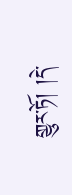གྱུར་ཏོ། །དེ་